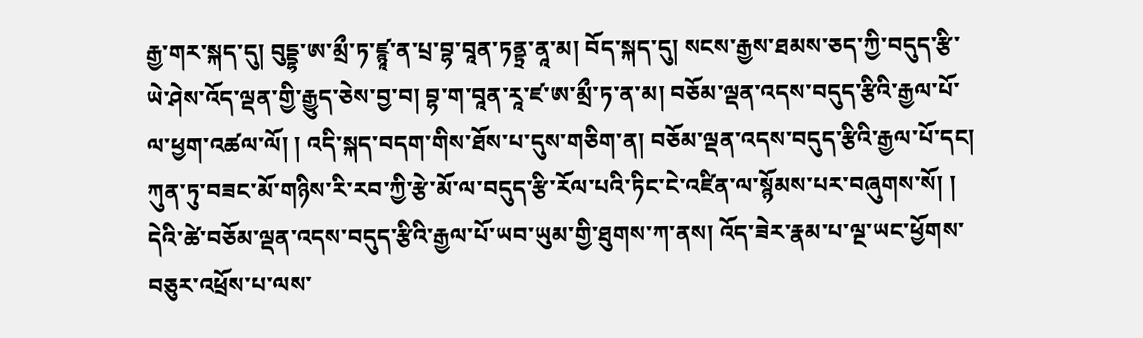རྒྱ་གར་སྐད་དུ། བུདྡྷ་ཨ་མྲྀ་ཏ་ཛྙཱ་ན་པྲ་བྷ་བཱན་ཏནྟྲ་ནཱ་མ། བོད་སྐད་དུ། སངས་རྒྱས་ཐམས་ཅད་ཀྱི་བདུད་རྩི་ཡེ་ཤེས་འོད་ལྡན་གྱི་རྒྱུད་ཅེས་བྱ་བ། བྷ་ག་བཱན་རཱ་ཛ་ཨ་མྲྀ་ཏ་ན་མ། བཅོམ་ལྡན་འདས་བདུད་རྩིའི་རྒྱལ་པོ་ལ་ཕྱག་འཚལ་ལོ། ། འདི་སྐད་བདག་གིས་ཐོས་པ་དུས་གཅིག་ན། བཅོམ་ལྡན་འདས་བདུད་རྩིའི་རྒྱལ་པོ་དང། ཀུན་ཏུ་བཟང་མོ་གཉིས་རི་རབ་ཀྱི་རྩེ་མོ་ལ་བདུད་རྩི་རོལ་པའི་ཏིང་ངེ་འཛིན་ལ་སྙོམས་པར་བཞུགས་སོ། ། དེའི་ཚེ་བཅོམ་ལྡན་འདས་བདུད་རྩིའི་རྒྱལ་པོ་ཡབ་ཡུམ་གྱི་ཐུགས་ཀ་ནས། འོད་ཟེར་རྣམ་པ་ལྔ་ཡང་ཕྱོགས་བཅུར་འཕྲོས་པ་ལས་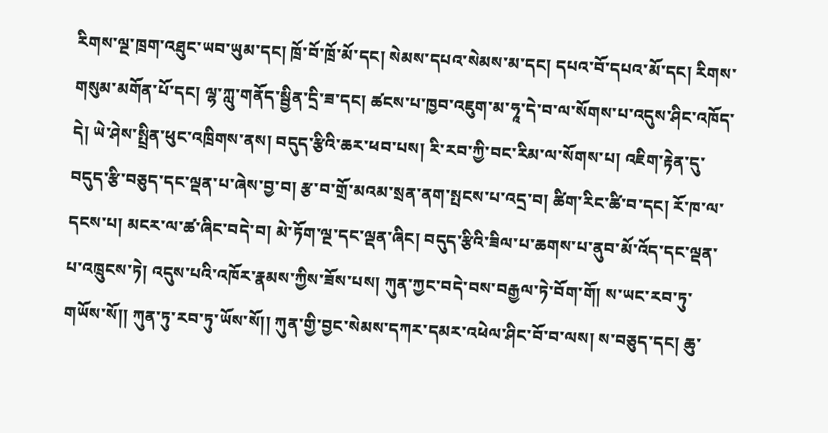རིགས་ལྔ་ཁྲག་འཐུང་ཡབ་ཡུམ་དང། ཁྲོ་བོ་ཁྲོ་མོ་དང། སེམས་དཔའ་སེམས་མ་དང། དཔའ་བོ་དཔའ་མོ་དང། རིགས་གསུམ་མགོན་པོ་དང། ལྷ་ཀླུ་གནོད་སྦྱིན་དྲི་ཟ་དང། ཚངས་པ་ཁྱབ་འཇུག་མ་ཧཱ་དེ་བ་ལ་སོགས་པ་འདུས་ཤིང་འཁོད་དེ། ཡེ་ཤེས་སྤྲིན་ཕུང་འཁྲིགས་ནས། བདུད་རྩིའི་ཆར་ཕབ་པས། རི་རབ་ཀྱི་བང་རིམ་ལ་སོགས་པ། འཇིག་རྟེན་དུ་བདུད་རྩི་བཅུད་དང་ལྡན་པ་ཞེས་བྱ་བ། རྩ་བ་གྲོ་མའམ་སྲན་ནག་སྤངས་པ་འདྲ་བ། ཚིག་རིང་ཚི་བ་དང། རོ་ཁ་ལ་དངས་པ། མངར་ལ་ཚ་ཞིང་བདེ་བ། མེ་ཏོག་ལྔ་དང་ལྡན་ཞིང། བདུད་རྩིའི་ཟིལ་པ་ཆགས་པ་ནུབ་མོ་འོད་དང་ལྡན་པ་འཁྲུངས་ཏེ། འདུས་པའི་འཁོར་རྣམས་ཀྱིས་ཟོས་པས། ཀུན་ཀྱང་བདེ་བས་བརྒྱལ་ཏེ་བོག་གོ། ས་ཡང་རབ་ཏུ་གཡོས་སོ།། ཀུན་ཏུ་རབ་ཏུ་ཡོས་སོ།། ཀུན་གྱི་བྱང་སེམས་དཀར་དམར་འཕེལ་ཤིང་བོ་བ་ལས། ས་བཅུད་དང། ཆུ་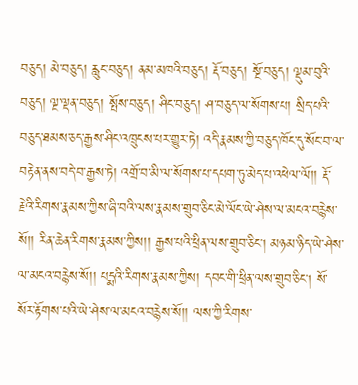བཅུད། མེ་བཅུད། རླུང་བཅུད། ནམ་མཁའི་བཅུད། རྡོ་བཅུད། སྔོ་བཅུད། ལྡུམ་བུའི་བཅུད། ལྔ་ལྡན་བཅུད། སྤོས་བཅུད། ཤིང་བཅུད། ཤ་བཅུད་ལ་སོགས་པ། སྲིད་པའི་བཅུད་ཐམས་ཅད་རྒྱས་ཤིང་འཁྲུངས་པར་གྱུར་ཏེ། འདི་རྣམས་ཀྱི་བཅུད་ཁོང་དུ་སོང་བ་ལ་བརྟེན་ནས་བདེ་བ་རྒྱས་ཏེ། འགྲོ་བ་མི་ལ་སོགས་པ་དཔག་ཏུ་མེད་པ་འཕེལ་ལོ།། རྡོ་རྗེའི་རིགས་རྣམས་ཀྱིས་ཞི་བའི་ལས་རྣམས་གྲུབ་ཅིང་མེ་ལོང་ཡེ་ཤེས་ལ་མངའ་བརྙེས་སོ།། རིན་ཆེན་རིགས་རྣམས་ཀྱིས།། རྒྱས་པའི་ཕྲིན་ལས་གྲུབ་ཅིང། མཉམ་ཉིད་ཡེ་ཤེས་ལ་མངའ་བརྙེས་སོ།། པདྨའི་རིགས་རྣམས་ཀྱིས། དབང་གི་ཕྲིན་ལས་གྲུབ་ཅིང། སོ་སོར་རྟོགས་པའི་ཡེ་ཤེས་ལ་མངའ་བརྙེས་སོ།། ལས་ཀྱི་རིགས་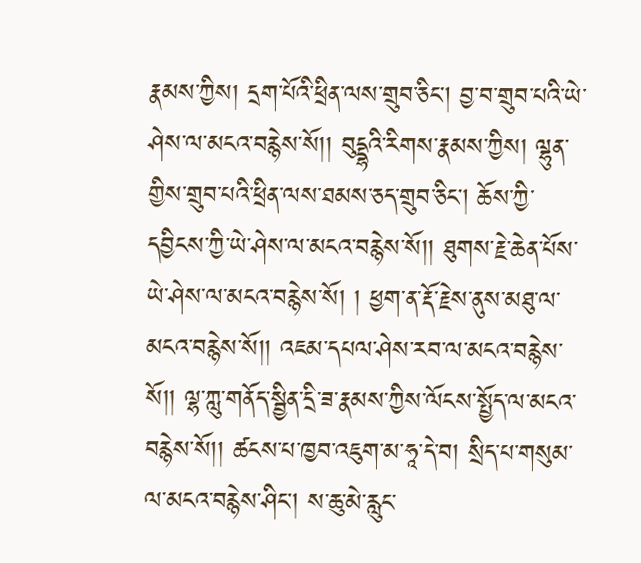རྣམས་ཀྱིས། དྲག་པོའི་ཕྲིན་ལས་གྲུབ་ཅིང། བྱ་བ་གྲུབ་པའི་ཡེ་ཤེས་ལ་མངའ་བརྙེས་སོ།། བུདྡྷའི་རིགས་རྣམས་ཀྱིས། ལྷུན་གྱིས་གྲུབ་པའི་ཕྲིན་ལས་ཐམས་ཅད་གྲུབ་ཅིང། ཆོས་ཀྱི་དབྱིངས་ཀྱི་ཡེ་ཤེས་ལ་མངའ་བརྙེས་སོ།། ཐུགས་རྗེ་ཆེན་པོས་ཡེ་ཤེས་ལ་མངའ་བརྙེས་སོ། ། ཕྱག་ན་རྡོ་རྗེས་ནུས་མཐུ་ལ་མངའ་བརྙེས་སོ།། འཇམ་དཔལ་ཤེས་རབ་ལ་མངའ་བརྙེས་སོ།། ལྷ་ཀླུ་གནོད་སྦྱིན་དྲི་ཟ་རྣམས་ཀྱིས་ལོངས་སྤྱོད་ལ་མངའ་བརྙེས་སོ།། ཚངས་པ་ཁྱབ་འཇུག་མ་ཧཱ་དེ་བ། སྲིད་པ་གསུམ་ལ་མངའ་བརྙེས་ཤིང། ས་ཆུ་མེ་རླུང་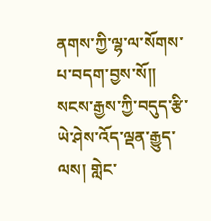ནགས་ཀྱི་ལྷ་ལ་སོགས་པ་བདག་བྱས་སོ།། སངས་རྒྱས་ཀྱི་བདུད་རྩི་ཡེ་ཤེས་འོད་ལྡན་རྒྱུད་ལས། གླེང་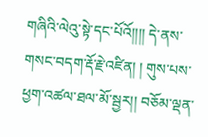གཞིའི་ལེའུ་སྟེ་དང་པོའོ།།།། དེ་ནས་གསང་བདག་རྡོ་རྗེ་འཛིན། ། གུས་པས་ཕྱག་འཚལ་ཐལ་མོ་སྦྱར།། བཅོམ་ལྡན་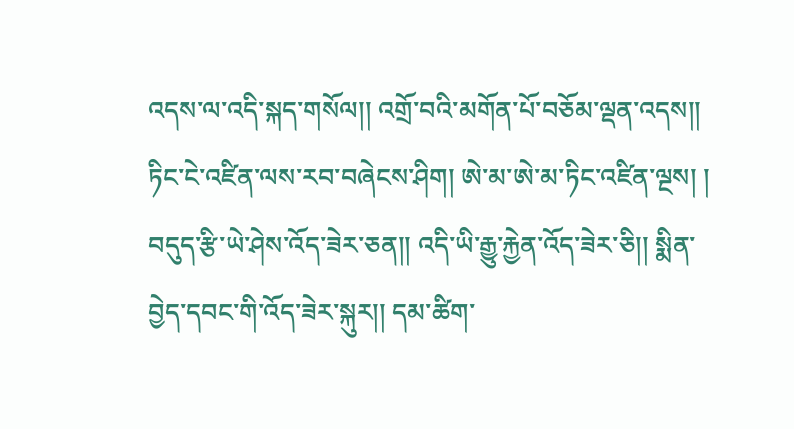འདས་ལ་འདི་སྐད་གསོལ།། འགྲོ་བའི་མགོན་པོ་བཅོམ་ལྡན་འདས།། ཏིང་ངེ་འཛིན་ལས་རབ་བཞེངས་ཤིག། ཨེ་མ་ཨེ་མ་ཏིང་འཛིན་ལྔས། ། བདུད་རྩི་ཡེ་ཤེས་འོད་ཟེར་ཅན།། འདི་ཡི་རྒྱུ་རྐྱེན་འོད་ཟེར་ཅི།། སྨིན་བྱེད་དབང་གི་འོད་ཟེར་སྐུར།། དམ་ཚིག་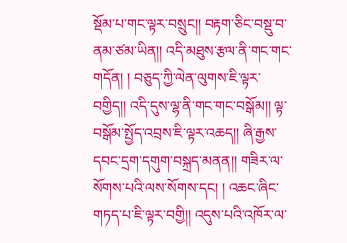སྡོམ་པ་གང་ལྟར་བསྲུང།། བརྟག་ཅིང་བསྡུ་བ་ནམ་ཙམ་ཡིན།། འདི་མཐུས་རྩལ་ནི་གང་གང་གདོན། ། བཅུད་ཀྱི་ལེན་ལུགས་ཇི་ལྟར་བགྱིད།། འདི་དུས་ལྷ་ནི་གང་གང་བསྒོམ།། ལྟ་བསྒོམ་སྤྱོད་འབྲས་ཇི་ལྟར་འཆད།། ཞི་རྒྱས་དབང་དྲག་དགུག་བསྐྲད་མནན།། གཟིར་ལ་སོགས་པའི་ལས་སོགས་དང། ། འཆང་ཞིང་གཏད་པ་ཇི་ལྟར་བགྱི།། འདུས་པའི་འཁོར་ལ་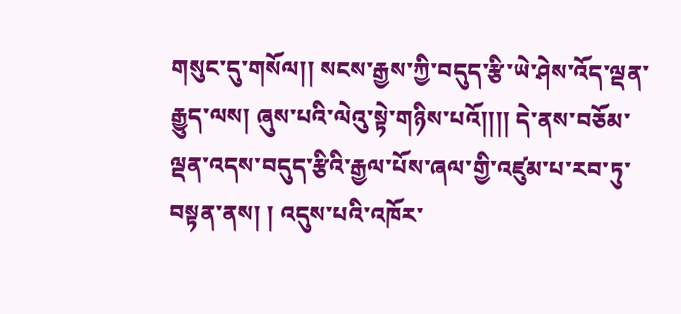གསུང་དུ་གསོལ།། སངས་རྒྱས་ཀྱི་བདུད་རྩི་ཡེ་ཤེས་འོད་ལྡན་རྒྱུད་ལས། ཞུས་པའི་ལེའུ་སྟེ་གཉིས་པའོ།།།། དེ་ནས་བཅོམ་ལྡན་འདས་བདུད་རྩིའི་རྒྱལ་པོས་ཞལ་གྱི་འཛུམ་པ་རབ་ཏུ་བསྟན་ནས། ། འདུས་པའི་འཁོར་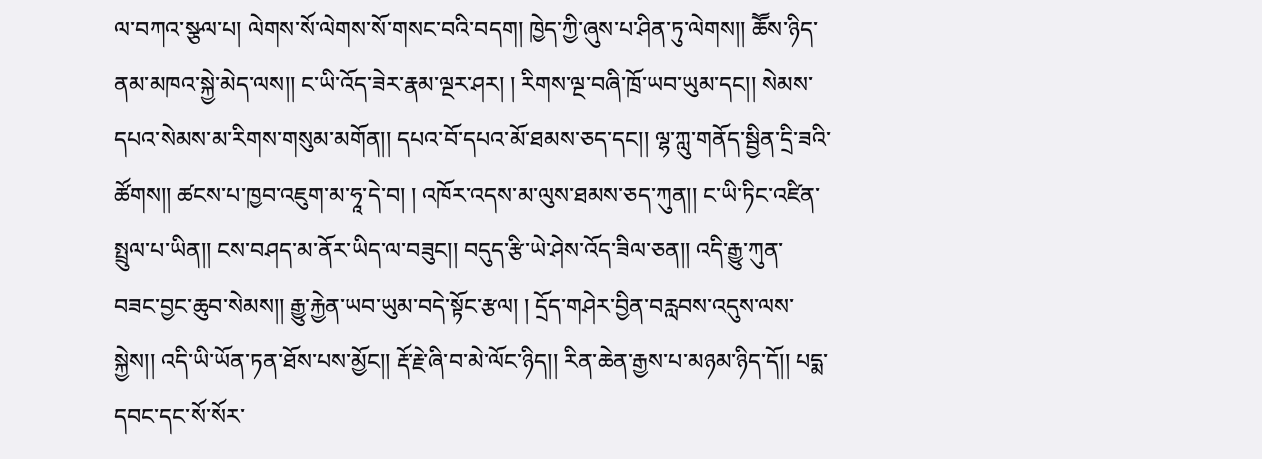ལ་བཀའ་སྩལ་པ། ལེགས་སོ་ལེགས་སོ་གསང་བའི་བདག། ཁྱེད་ཀྱི་ཞུས་པ་ཤིན་ཏུ་ལེགས།། ཆཽས་ཉིད་ནམ་མཁའ་སྐྱེ་མེད་ལས།། ང་ཡི་འོད་ཟེར་རྣམ་ལྔར་ཤར། ། རིགས་ལྔ་བཞི་ཁྲོ་ཡབ་ཡུམ་དང།། སེམས་དཔའ་སེམས་མ་རིགས་གསུམ་མགོན།། དཔའ་བོ་དཔའ་མོ་ཐམས་ཅད་དང།། ལྷ་ཀླུ་གནོད་སྦྱིན་དྲི་ཟའི་ཚོགས།། ཚངས་པ་ཁྱབ་འཇུག་མ་ཧཱ་དེ་བ། ། འཁོར་འདས་མ་ལུས་ཐམས་ཅད་ཀུན།། ང་ཡི་ཏིང་འཛིན་སྤྲུལ་པ་ཡིན།། ངས་བཤད་མ་ནོར་ཡིད་ལ་བཟུང།། བདུད་རྩི་ཡེ་ཤེས་འོད་ཟིལ་ཅན།། འདི་རྒྱུ་ཀུན་བཟང་བྱང་ཆུབ་སེམས།། རྒྱུ་རྐྱེན་ཡབ་ཡུམ་བདེ་སྟོང་རྩལ། ། དྲོད་གཤེར་བྱིན་བརླབས་འདུས་ལས་སྐྱེས།། འདི་ཡི་ཡོན་ཏན་ཐོས་པས་མྱོང།། རྡོ་རྗེ་ཞི་བ་མེ་ལོང་ཉིད།། རིན་ཆེན་རྒྱས་པ་མཉམ་ཉིད་དོ།། པདྨ་དབང་དང་སོ་སོར་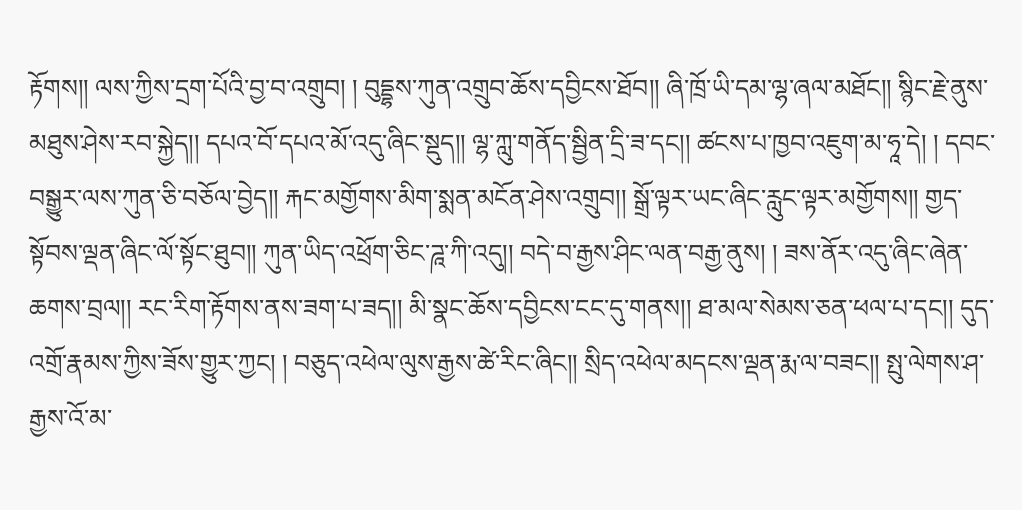རྟོགས།། ལས་ཀྱིས་དྲག་པོའི་བྱ་བ་འགྲུབ། ། བུདྡྷས་ཀུན་འགྲུབ་ཆོས་དབྱིངས་ཐོབ།། ཞི་ཁྲོ་ཡི་དམ་ལྷ་ཞལ་མཐོང།། སྙིང་རྗེ་ནུས་མཐུས་ཤེས་རབ་སྐྱེད།། དཔའ་བོ་དཔའ་མོ་འདུ་ཞིང་སྡུད།། ལྷ་ཀླུ་གནོད་སྦྱིན་དྲི་ཟ་དང།། ཚངས་པ་ཁྱབ་འཇུག་མ་ཧཱ་དེ། ། དབང་བསྒྱུར་ལས་ཀུན་ཅི་བཅོལ་བྱེད།། རྐང་མགྱོགས་མིག་སྨན་མངོན་ཤེས་འགྲུབ།། སྒྲོ་ལྟར་ཡང་ཞིང་རླུང་ལྟར་མགྱོགས།། གྱད་སྟོབས་ལྡན་ཞིང་ལོ་སྟོང་ཐུབ།། ཀུན་ཡིད་འཕྲོག་ཅིང་ཌཱ་ཀི་འདུ།། བདེ་བ་རྒྱས་ཤིང་ལན་བརྒྱ་ནུས། ། ཟས་ནོར་འདུ་ཞིང་ཞེན་ཆགས་བྲལ།། རང་རིག་རྟོགས་ནས་ཟག་པ་ཟད།། མི་སྣང་ཆོས་དབྱིངས་ངང་དུ་གནས།། ཐ་མལ་སེམས་ཅན་ཕལ་པ་དང།། དུད་འགྲོ་རྣམས་ཀྱིས་ཟོས་གྱུར་ཀྱང། ། བཅུད་འཕེལ་ལུས་རྒྱས་ཚེ་རིང་ཞིང།། སྲིད་འཕེལ་མདངས་ལྡན་རྨ་ལ་བཟང།། སྤུ་ལེགས་ཤ་རྒྱས་འོ་མ་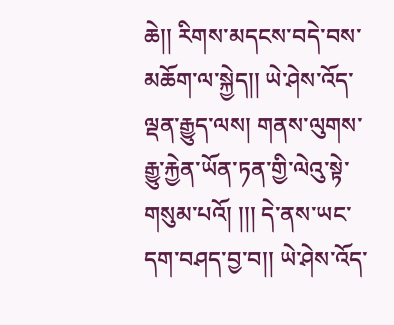ཆེ།། རིགས་མདངས་བདེ་བས་མཆོག་ལ་སྐྱེད།། ཡེ་ཤེས་འོད་ལྡན་རྒྱུད་ལས། གནས་ལུགས་རྒྱུ་རྐྱེན་ཡོན་ཏན་གྱི་ལེའུ་སྟེ་གསུམ་པའོ། །།། དེ་ནས་ཡང་དག་བཤད་བྱ་བ།། ཡེ་ཤེས་འོད་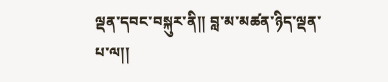ལྡན་དབང་བསྐུར་ནི།། བླ་མ་མཚན་ཉིད་ལྡན་པ་ལ།།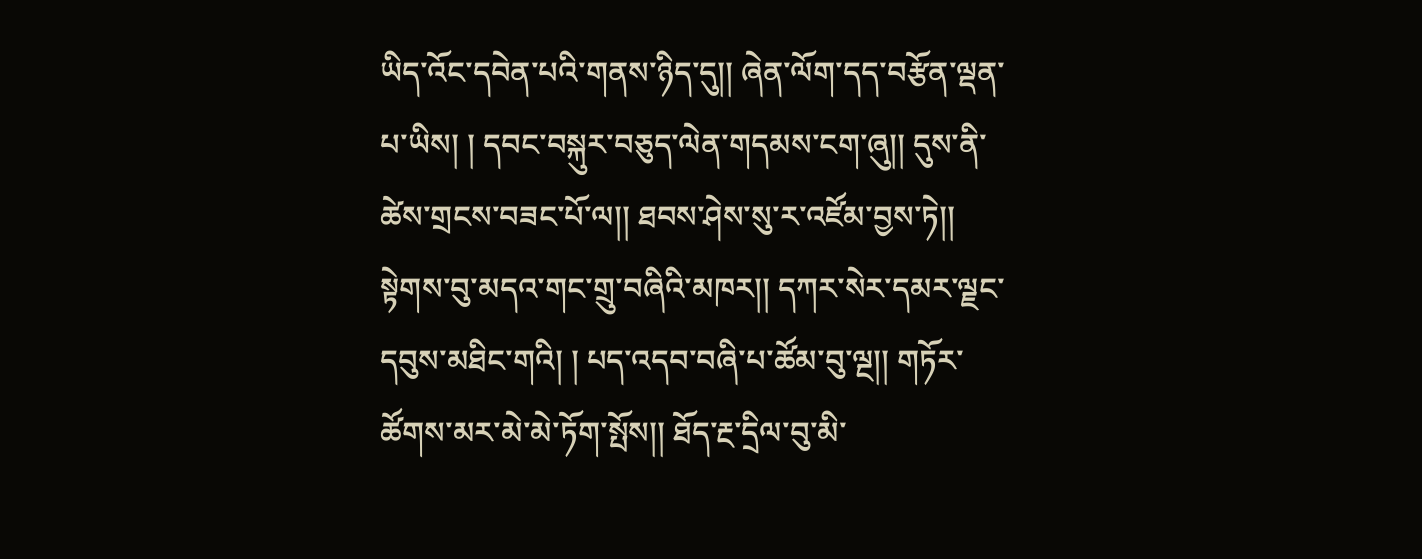ཡིད་འོང་དབེན་པའི་གནས་ཉིད་དུ།། ཞེན་ལོག་དད་བརྩོན་ལྡན་པ་ཡིས། ། དབང་བསྐུར་བཅུད་ལེན་གདམས་ངག་ཞུ།། དུས་ནི་ཚེས་གྲངས་བཟང་པོ་ལ།། ཐབས་ཤེས་སུ་ར་འཛོམ་བྱས་ཏེ།། སྟེགས་བུ་མདའ་གང་གྲུ་བཞིའི་མཁར།། དཀར་སེར་དམར་ལྗང་དབུས་མཐིང་གའི། ། པད་འདབ་བཞི་པ་ཚོམ་བུ་ལྔ།། གཏོར་ཚོགས་མར་མེ་མེ་ཏོག་སྤོས།། ཐོད་རྔ་དྲིལ་བུ་མི་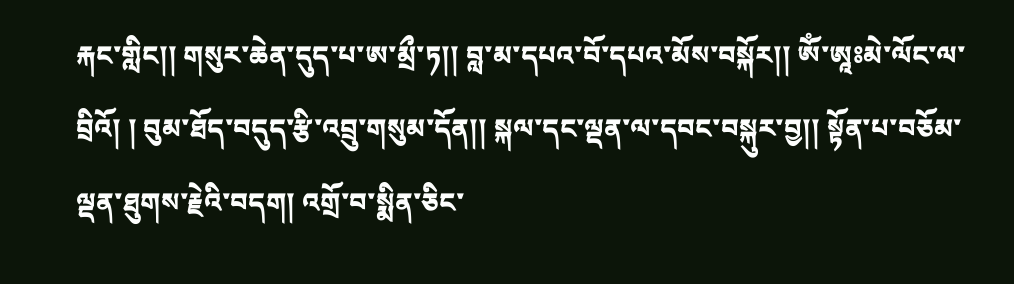རྐང་གླིང།། གསུར་ཆེན་དུད་པ་ཨ་མྲྀ་ཏ།། བླ་མ་དཔའ་བོ་དཔའ་མོས་བསྐོར།། ཨོཾ་ཨཱཿམེ་ལོང་ལ་བྲིའོ། ། བུམ་ཐོད་བདུད་རྩི་འབྲུ་གསུམ་དོན།། སྐལ་དང་ལྡན་ལ་དབང་བསྐུར་བྱ།། སྟོན་པ་བཅོམ་ལྡན་ཐུགས་རྗེའི་བདག། འགྲོ་བ་སྨིན་ཅིང་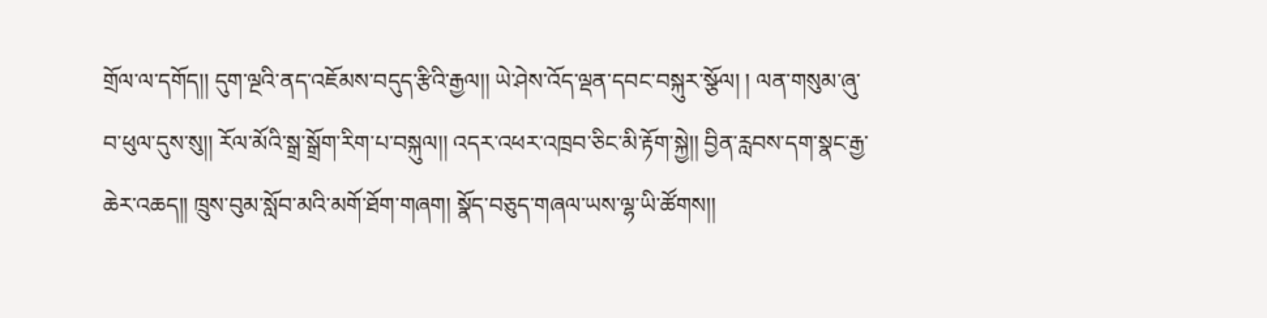གྲོལ་ལ་དགོད།། དུག་ལྔའི་ནད་འཇོམས་བདུད་རྩིའི་རྒྱལ།། ཡེ་ཤེས་འོད་ལྡན་དབང་བསྐུར་སྩོལ། ། ལན་གསུམ་ཞུ་བ་ཕུལ་དུས་སུ།། རོལ་མོའི་སྒྲ་སྒྲོག་རིག་པ་བསྐུལ།། འདར་འཕར་འཁྲབ་ཅིང་མི་རྟོག་སྐྱེ།། བྱིན་རླབས་དག་སྣང་རྒྱ་ཆེར་འཆད།། ཁྲུས་བུམ་སློབ་མའི་མགོ་ཐོག་གཞག། སྣོད་བཅུད་གཞལ་ཡས་ལྷ་ཡི་ཚོགས།།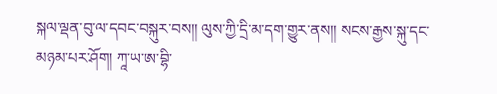སྐལ་ལྡན་བུ་ལ་དབང་བསྐུར་བས།། ལུས་ཀྱི་དྲི་མ་དག་གྱུར་ནས།། སངས་རྒྱས་སྐུ་དང་མཉམ་པར་ཤོག། ཀཱ་ཡ་ཨ་བྷི་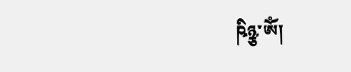ཥིཉྩ་ཨོཾ།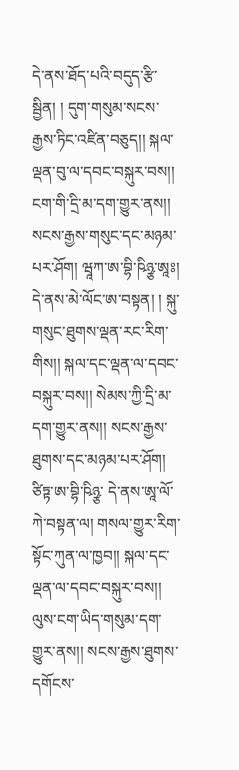དེ་ནས་ཐོད་པའི་བདུད་རྩི་སྦྱིན། ། དུག་གསུམ་སངས་རྒྱས་ཏིང་འཛིན་བཅུད།། སྐལ་ལྡན་བུ་ལ་དབང་བསྐུར་བས།། ངག་གི་དྲི་མ་དག་གྱུར་ནས།། སངས་རྒྱས་གསུང་དང་མཉམ་པར་ཤོག། ཝཱཀ་ཨ་བྷི་ཥིཉྩ་ཨཱཿ། དེ་ནས་མེ་ལོང་ཨ་བསྟན། ། སྐུ་གསུང་ཐུགས་ལྡན་རང་རིག་གིས།། སྐལ་དང་ལྡན་ལ་དབང་བསྐུར་བས།། སེམས་ཀྱི་དྲི་མ་དག་གྱུར་ནས།། སངས་རྒྱས་ཐུགས་དང་མཉམ་པར་ཤོག། ཙིཏྟ་ཨ་བྷི་ཥིཉྩ་ དེ་ནས་ཨཱ་ལོ་ཀེ་བསྟན་ལ། གསལ་གྱུར་རིག་སྟོང་ཀུན་ལ་ཁྱབ།། སྐལ་དང་ལྡན་ལ་དབང་བསྐུར་བས།། ལུས་ངག་ཡིད་གསུམ་དག་གྱུར་ནས།། སངས་རྒྱས་ཐུགས་དགོངས་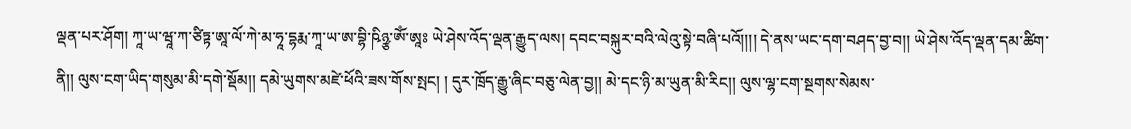ལྡན་པར་ཤོག། ཀཱ་ཡ་ཝཱ་ཀ་ཙིཏྟ་ཨཱ་ལོ་ཀེ་མ་ཧཱ་དྷརྨ་ཀཱ་ཡ་ཨ་བྷི་ཥིཉྩ་ཨོཾ་ཨཱཿ ཡེ་ཤེས་འོད་ལྡན་རྒྱུད་ལས། དབང་བསྐུར་བའི་ལེའུ་སྟེ་བཞི་པའོ།།།། དེ་ནས་ཡང་དག་བཤད་བྱ་བ།། ཡེ་ཤེས་འོད་ལྡན་དམ་ཚིག་ནི།། ལུས་ངག་ཡིད་གསུམ་མི་དགེ་སྡོམ།། དམེ་ཡུགས་མཛེ་ཕོའི་ཟས་གོས་སྤང། ། དུར་ཁྲོད་རྒྱུ་ཞིང་བཅུ་ལེན་བྱ།། མེ་དང་ཉི་མ་ཡུན་མི་རིང།། ལུས་ལྷ་ངག་སྔགས་སེམས་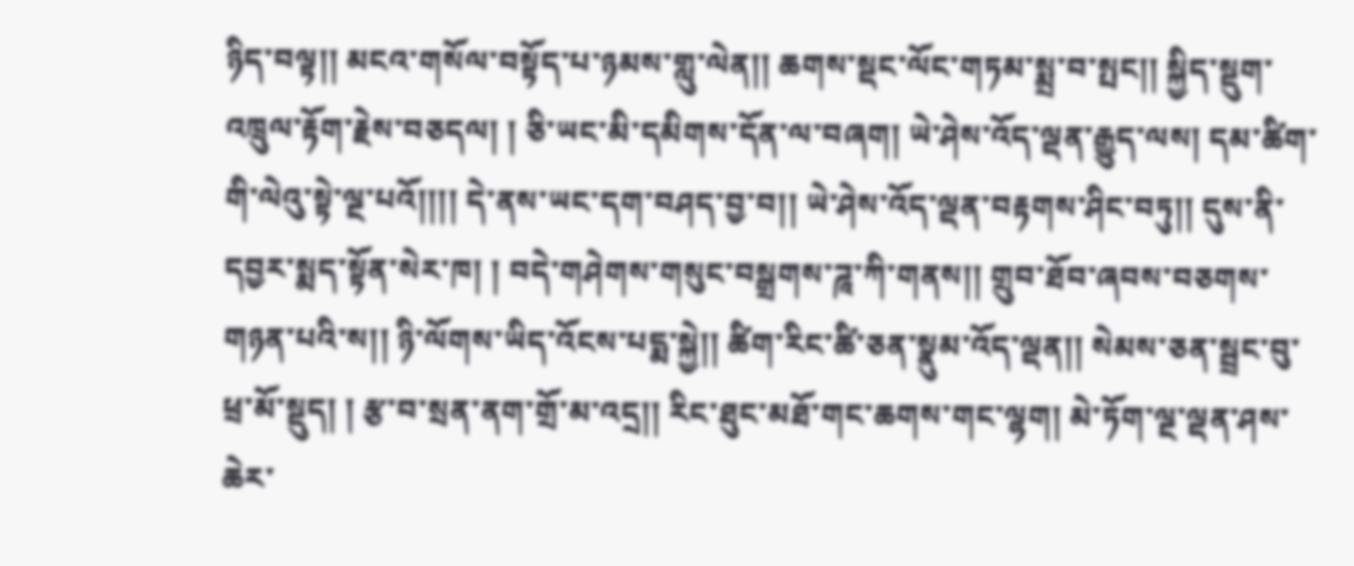ཉིད་བལྟ།། མངའ་གསོལ་བསྟོད་པ་ཉམས་གླུ་ལེན།། ཆགས་སྡང་ལོང་གཏམ་སྨྲ་བ་སྤང།། སྐྱིད་སྡུག་འཁྲུལ་རྟོག་རྗེས་བཅདལ། ། ཅི་ཡང་མི་དམིགས་དོན་ལ་བཞག། ཡེ་ཤེས་འོད་ལྡན་རྒྱུད་ལས། དམ་ཚིག་གི་ལེའུ་སྟེ་ལྔ་པའོ།།།། དེ་ནས་ཡང་དག་བཤད་བྱ་བ།། ཡེ་ཤེས་འོད་ལྡན་བརྟགས་ཤིང་བཏུ།། དུས་ནི་དབྱར་སྨད་སྟོན་སེར་ཁ། ། བདེ་གཤེགས་གསུང་བསྒྲགས་ཌཱ་ཀི་གནས།། གྲུབ་ཐོབ་ཞབས་བཅགས་གཉན་པའི་ས།། ཉི་ལོགས་ཡིད་འོངས་པདྨ་སྐྱེ།། ཚིག་རིང་ཚི་ཅན་སྣུམ་འོད་ལྡན།། སེམས་ཅན་སྦྲང་བུ་ཕྲ་མོ་སྡུད། ། རྩ་བ་སྲན་ནག་གྲོ་མ་འདྲ།། རིང་ཐུང་མཐོ་གང་ཆགས་གང་ལྷག། མེ་ཏོག་ལྔ་ལྡན་ཤས་ཆེར་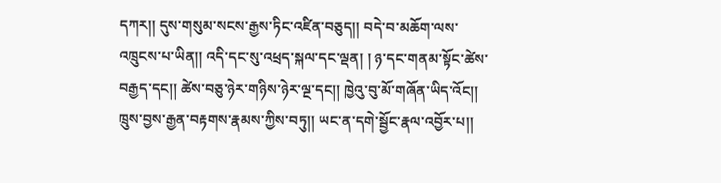དཀར།། དུས་གསུམ་སངས་རྒྱས་ཏིང་འཛིན་བཅུད།། བདེ་བ་མཆོག་ལས་འཁྲུངས་པ་ཡིན།། འདི་དང་སུ་འཕྲད་སྐལ་དང་ལྡན། ། ཉ་དང་གནམ་སྟོང་ཚེས་བརྒྱད་དང།། ཚེས་བཅུ་ཉེར་གཉིས་ཉེར་ལྔ་དང།། ཁྱེའུ་བུ་མོ་གཞོན་ཡིད་འོང།། ཁྲུས་བྱས་རྒྱན་བརྟགས་རྣམས་ཀྱིས་བཏུ།། ཡང་ན་དགེ་སྦྱོང་རྣལ་འབྱོར་པ།།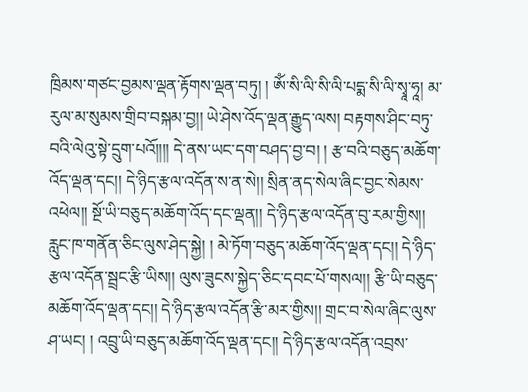ཁྲིམས་གཙང་བྱམས་ལྡན་རྟོགས་ལྡན་བཏུ། ། ཨོཾ་སི་ལི་སི་ལི་པདྨ་སི་ལི་སྭཱ་ཧཱ། མ་རུལ་མ་སུམས་གྲིབ་བསྐམ་བྱ།། ཡེ་ཤེས་འོད་ལྡན་རྒྱུད་ལས། བརྟགས་ཤིང་བཏུ་བའི་ལེའུ་སྟེ་དྲུག་པའོ།།།། དེ་ནས་ཡང་དག་བཤད་བྱ་བ། ། རྩ་བའི་བཅུད་མཆོག་འོད་ལྡན་དང།། དེ་ཉིད་རྩལ་འདོན་ས་ན་སེ།། སྲིན་ནད་སེལ་ཞིང་བྱང་སེམས་འཕེལ།། སྔོ་ཡི་བཅུད་མཆོག་འོད་དང་ལྡན།། དེ་ཉིད་རྩལ་འདོན་བུ་རམ་གྱིས།། རླུང་ཁ་གནོན་ཅིང་ལུས་ཤེད་སྐྱེ། ། མེ་ཏོག་བཅུད་མཆོག་འོད་ལྡན་དང།། དེ་ཉིད་རྩལ་འདོན་སྦྲང་རྩི་ཡིས།། ལུས་ཟུངས་སྐྱེད་ཅིང་དབང་པོ་གསལ།། རྩི་ཡི་བཅུད་མཆོག་འོད་ལྡན་དང།། དེ་ཉིད་རྩལ་འདོན་རྩི་མར་གྱིས།། གྲང་བ་སེལ་ཞིང་ལུས་ཤ་ཡང། ། འབྲུ་ཡི་བཅུད་མཆོག་འོད་ལྡན་དང།། དེ་ཉིད་རྩལ་འདོན་འབྲས་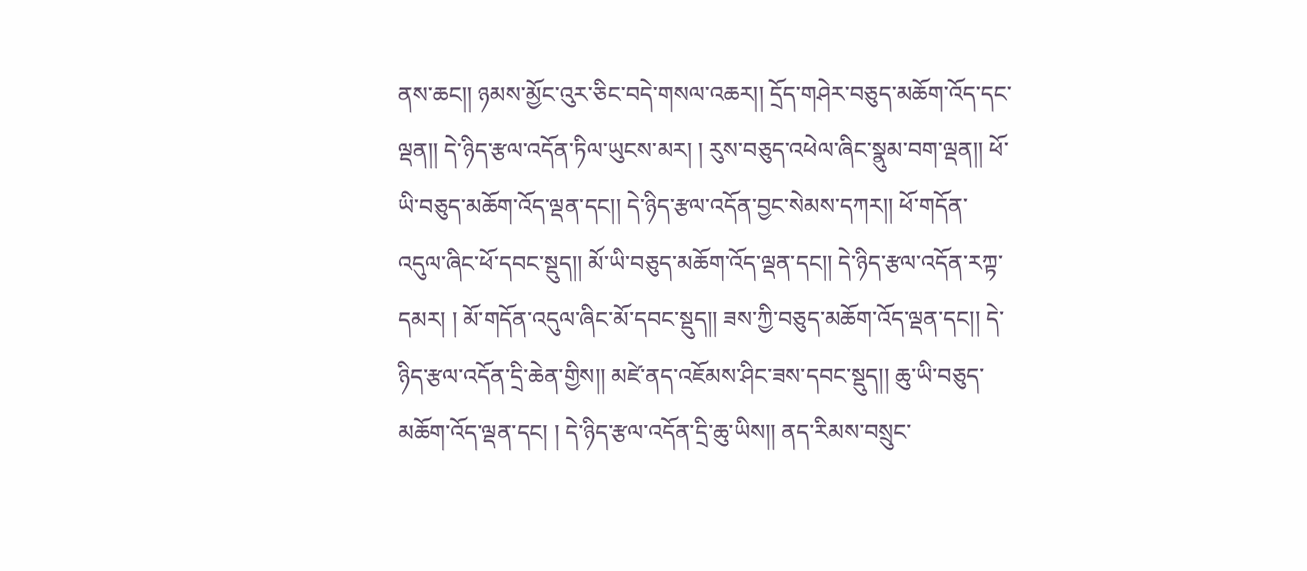ནས་ཆང།། ཉམས་མྱོང་འུར་ཅིང་བདེ་གསལ་འཆར།། དྲོད་གཤེར་བཅུད་མཆོག་འོད་དང་ལྡན།། དེ་ཉིད་རྩལ་འདོན་ཏིལ་ཡུངས་མར། ། རུས་བཅུད་འཕེལ་ཞིང་སྣུམ་བག་ལྡན།། ཕོ་ཡི་བཅུད་མཆོག་འོད་ལྡན་དང།། དེ་ཉིད་རྩལ་འདོན་བྱང་སེམས་དཀར།། ཕོ་གདོན་འདུལ་ཞིང་ཕོ་དབང་སྡུད།། མོ་ཡི་བཅུད་མཆོག་འོད་ལྡན་དང།། དེ་ཉིད་རྩལ་འདོན་རཀྟ་དམར། ། མོ་གདོན་འདུལ་ཞིང་མོ་དབང་སྡུད།། ཟས་ཀྱི་བཅུད་མཆོག་འོད་ལྡན་དང།། དེ་ཉིད་རྩལ་འདོན་དྲི་ཆེན་གྱིས།། མཛེ་ནད་འཇོམས་ཤིང་ཟས་དབང་སྡུད།། ཆུ་ཡི་བཅུད་མཆོག་འོད་ལྡན་དང། ། དེ་ཉིད་རྩལ་འདོན་དྲི་ཆུ་ཡིས།། ནད་རིམས་བསྲུང་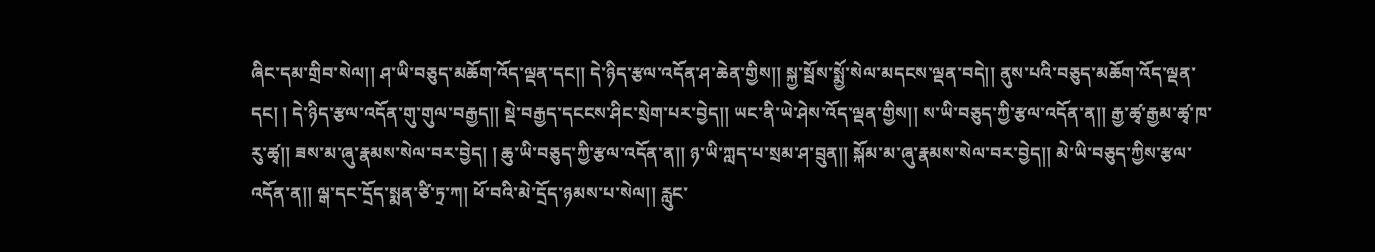ཞིང་དམ་གྲིབ་སེལ།། ཤ་ཡི་བཅུད་མཆོག་འོད་ལྡན་དང།། དེ་ཉིད་རྩལ་འདོན་ཤ་ཆེན་གྱིས།། སྐྱ་སྦོས་སྨྱོ་སེལ་མདངས་ལྡན་བདེ།། ནུས་པའི་བཅུད་མཆོག་འོད་ལྡན་དང། ། དེ་ཉིད་རྩལ་འདོན་གུ་གུལ་བརྒྱད།། སྡེ་བརྒྱད་དངངས་ཤིང་སྲེག་པར་བྱེད།། ཡང་ནི་ཡེ་ཤེས་འོད་ལྡན་གྱིས།། ས་ཡི་བཅུད་ཀྱི་རྩལ་འདོན་ན།། རྒྱ་ཚྭ་རྒྱམ་ཚྭ་ཁ་རུ་ཚྭ།། ཟས་མ་ཞུ་རྣམས་སེལ་བར་བྱེད། ། ཆུ་ཡི་བཅུད་ཀྱི་རྩལ་འདོན་ན།། ཉ་ཡི་ཀླད་པ་སྲམ་ཤ་བྲུན།། སྐོམ་མ་ཞུ་རྣམས་སེལ་བར་བྱེད།། མེ་ཡི་བཅུད་ཀྱིས་རྩལ་འདོན་ན།། ལྒ་དང་དྲོད་སྨན་ཙི་ཏྲ་ཀ། ཕོ་བའི་མེ་དྲོད་ཉམས་པ་སེལ།། རླུང་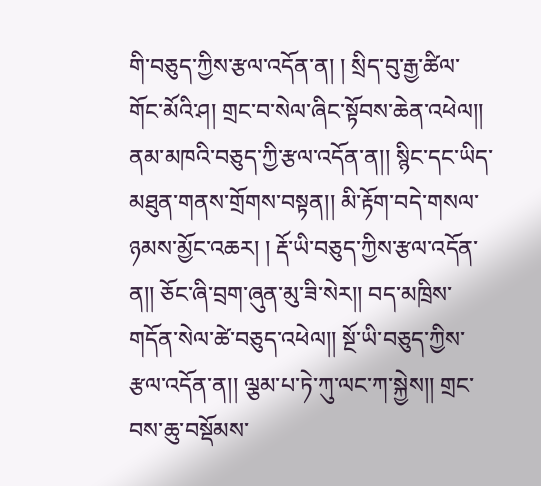གི་བཅུད་ཀྱིས་རྩལ་འདོན་ན། ། སྲིད་བུ་རྒྱ་ཚིལ་གོང་མོའི་ཤ། གྲང་བ་སེལ་ཞིང་སྟོབས་ཆེན་འཕེལ།། ནམ་མཁའི་བཅུད་ཀྱི་རྩལ་འདོན་ན།། སྙིང་དང་ཡིད་མཐུན་གནས་གྲོགས་བསྟན།། མི་རྟོག་བདེ་གསལ་ཉམས་མྱོང་འཆར། ། རྡོ་ཡི་བཅུད་ཀྱིས་རྩལ་འདོན་ན།། ཅོང་ཞི་བྲག་ཞུན་མུ་ཟི་སེར།། བད་མཁྲིས་གདོན་སེལ་ཚེ་བཅུད་འཕེལ།། སྔོ་ཡི་བཅུད་ཀྱིས་རྩལ་འདོན་ན།། ལྕམ་པ་ཏེ་ཀུ་ལང་ཀ་སྐྱེས།། གྲང་བས་ཆུ་བསྡོམས་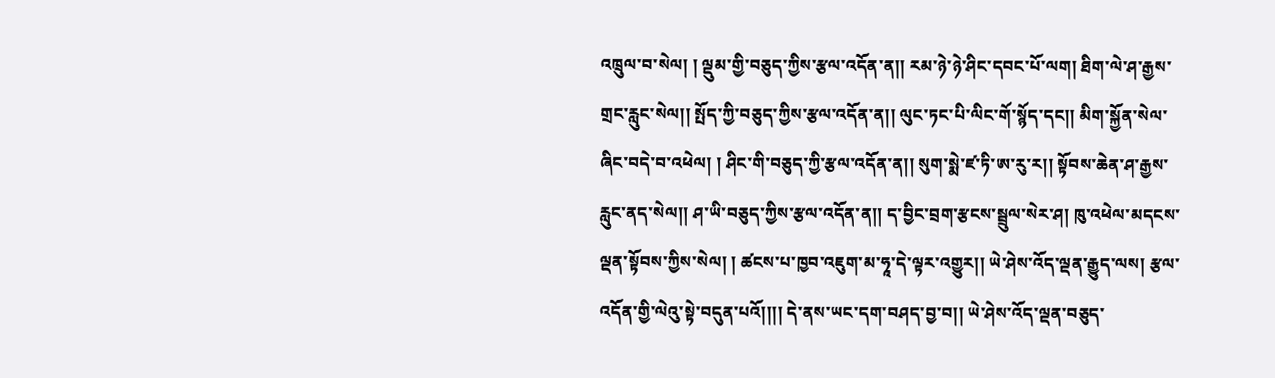འཁྲུལ་བ་སེལ། ། ལྡུམ་གྱི་བཅུད་ཀྱིས་རྩལ་འདོན་ན།། རམ་ཉེ་ཉེ་ཤིང་དབང་པོ་ལག། ཐིག་ལེ་ཤ་རྒྱས་གྲང་རླུང་སེལ།། སྤོད་ཀྱི་བཅུད་ཀྱིས་རྩལ་འདོན་ན།། ལུང་ཏང་པི་ལིང་གོ་སྙོད་དང།། མིག་སྐྱོན་སེལ་ཞིང་བདེ་བ་འཕེལ། ། ཤིང་གི་བཅུད་ཀྱི་རྩལ་འདོན་ན།། སུག་སྨེ་ཛ་ཏི་ཨ་རུ་ར།། སྟོབས་ཆེན་ཤ་རྒྱས་རླུང་ནད་སེལ།། ཤ་ཡི་བཅུད་ཀྱིས་རྩལ་འདོན་ན།། ད་བྱིང་བྲག་རྩངས་སྦྲུལ་སེར་ཤ། ཁུ་འཕེལ་མདངས་ལྡན་སྟོབས་ཀྱིས་སེལ། ། ཚངས་པ་ཁྱབ་འཇུག་མ་ཧཱ་དེ་ལྟར་འགྱུར།། ཡེ་ཤེས་འོད་ལྡན་རྒྱུད་ལས། རྩལ་འདོན་གྱི་ལེའུ་སྟེ་བདུན་པའོ།།།། དེ་ནས་ཡང་དག་བཤད་བྱ་བ།། ཡེ་ཤེས་འོད་ལྡན་བཅུད་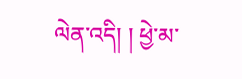ལེན་འདི། ། ཕྱེ་མ་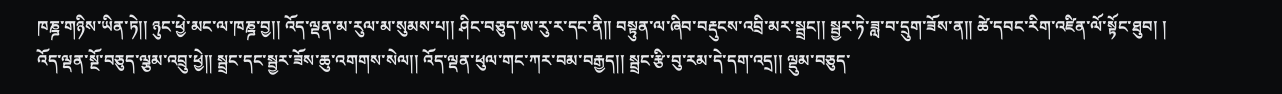ཁཎྜ་གཉིས་ཡིན་ཏེ།། ཉུང་ཕྱེ་མང་ལ་ཁཎྜ་བྱ།། འོད་ལྡན་མ་རུལ་མ་སུམས་པ།། ཤིང་བཅུད་ཨ་རུ་ར་དང་ནི།། བསྟུན་ལ་ཞིབ་བརྡུངས་འབྲི་མར་སྦྲང།། སྦྱར་ཏེ་ཟླ་བ་དྲུག་ཟོས་ན།། ཚེ་དབང་རིག་འཛིན་ལོ་སྟོང་ཐུབ། ། འོད་ལྡན་སྔོ་བཅུད་ལྕམ་འབྲུ་ཕྱེ།། སྦྲང་དང་སྦྱར་ཟོས་ཆུ་འགགས་སེལ།། འོད་ལྡན་ཕུལ་གང་ཀར་བམ་བརྒྱད།། སྦྲང་རྩི་བུ་རམ་དེ་དག་འདྲ།། ལྡུམ་བཅུད་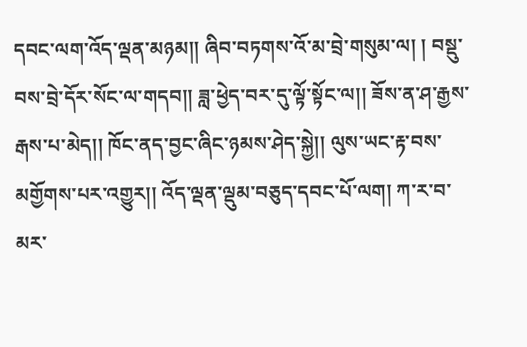དབང་ལག་འོད་ལྡན་མཉམ།། ཞིབ་བཏགས་འོ་མ་བྲེ་གསུམ་ལ། ། བསྡུ་བས་བྲེ་དོར་སོང་ལ་གདབ།། ཟླ་ཕྱེད་བར་དུ་ལྟོ་སྟོང་ལ།། ཟོས་ན་ཤ་རྒྱས་རྒས་པ་མེད།། ཁོང་ནད་བྱང་ཞིང་ཉམས་ཤེད་སྐྱེ།། ལུས་ཡང་རྟ་བས་མགྱོགས་པར་འགྱུར།། འོད་ལྡན་ལྡུམ་བཅུད་དབང་པོ་ལག། ཀ་ར་བ་མར་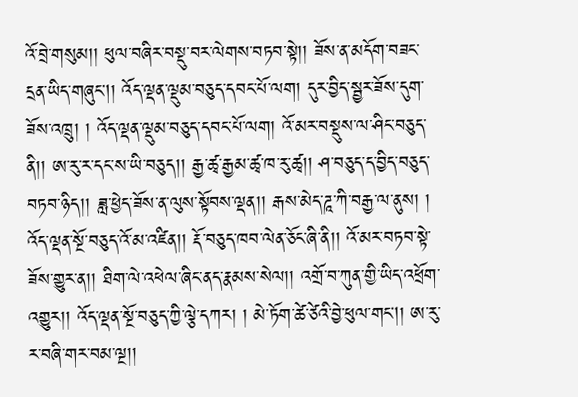འོ་བྲེ་གསུམ།། ཕུལ་བཞིར་བསྡུ་བར་ལེགས་བཏབ་སྟེ།། ཟོས་ན་མདོག་བཟང་དྲན་ཡིད་གཞུང།། འོད་ལྡན་ལྡུམ་བཅུད་དབང་པོ་ལག། དུར་བྱིད་སྦྱར་ཟོས་དུག་ཟོས་འཁྲུ། ། འོད་ལྡན་ལྡུམ་བཅུད་དབང་པོ་ལག། འོ་མར་བསྡུས་ལ་ཤིང་བཅུད་ནི།། ཨ་རུ་ར་དང་ས་ཡི་བཅུད།། རྒྱ་ཚྭ་རྒྱམ་ཚྭ་ཁ་རུ་ཚྭ།། ཤ་བཅུད་ད་བྱིད་བཅུད་བཏབ་ཉིད།། ཟླ་ཕྱེད་ཟོས་ན་ལུས་སྟོབས་ལྡན།། རྒས་མེད་ཌཱ་ཀི་བརྒྱ་ལ་ནུས། ། འོད་ལྡན་སྔོ་བཅུད་འོ་མ་འཛིན།། རྡོ་བཅུད་ཁབ་ལེན་ཅོང་ཞི་ནི།། འོ་མར་བཏབ་སྟེ་ཟོས་གྱུར་ན།། ཐིག་ལེ་འཕེལ་ཞིང་ནད་རྣམས་སེལ།། འགྲོ་བ་ཀུན་གྱི་ཡིད་འཕྲོག་འགྱུར།། འོད་ལྡན་སྔོ་བཅུད་ཀྱི་ལྕེ་དཀར། ། མེ་ཏོག་ཚེ་ཙེའི་བྱེ་ཕུལ་གང།། ཨ་རུ་ར་བཞི་གར་བམ་ལྔ།།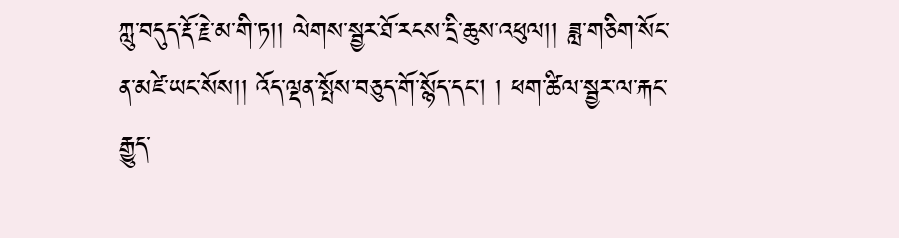ཀླུ་བདུད་རྡོ་རྗེ་མ་གི་ཏ།། ལེགས་སྦྱར་ཐོ་རངས་དྲི་ཆུས་འཕུལ།། ཟླ་གཅིག་སོང་ན་མཛེ་ཡང་སོས།། འོད་ལྡན་སྤོས་བཅུད་གོ་སྙོད་དང། ། ཕག་ཚིལ་སྦྱར་ལ་རྐང་རྒྱུད་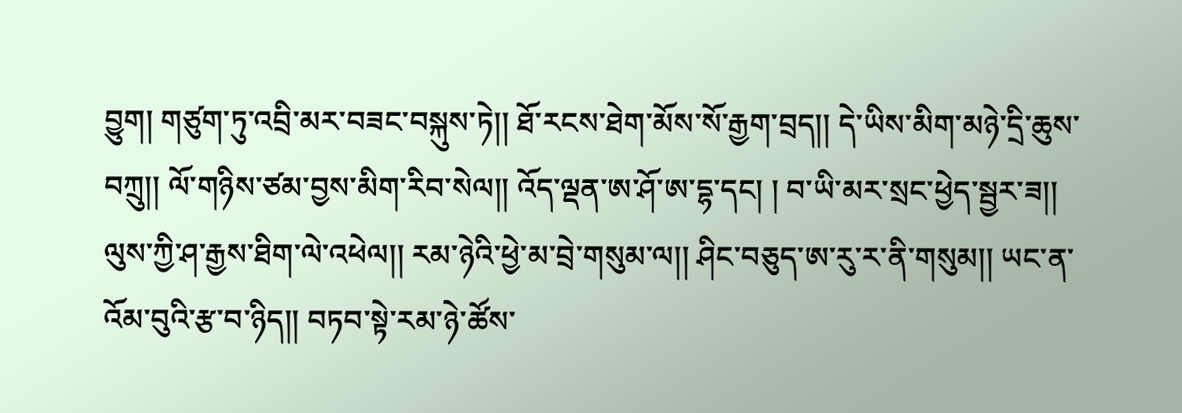བྱུག། གཙུག་ཏུ་འབྲི་མར་བཟང་བསྐུས་ཏེ།། ཐོ་རངས་ཐེག་མོས་སོ་རྒྱག་བྲད།། དེ་ཡིས་མིག་མཉེ་དྲི་ཆུས་བཀྲུ།། ལོ་གཉིས་ཙམ་བྱས་མིག་རིབ་སེལ།། འོད་ལྡན་ཨ་ཤོ་ཨ་དྷ་དང། ། བ་ཡི་མར་སྲང་ཕྱེད་སྦྱར་ཟ།། ལུས་ཀྱི་ཤ་རྒྱས་ཐིག་ལེ་འཕེལ།། རམ་ཉེའི་ཕྱེ་མ་བྲེ་གསུམ་ལ།། ཤིང་བཅུད་ཨ་རུ་ར་ནི་གསུམ།། ཡང་ན་འོམ་བུའི་རྩ་བ་ཉིད།། བཏབ་སྟེ་རམ་ཉེ་ཚོས་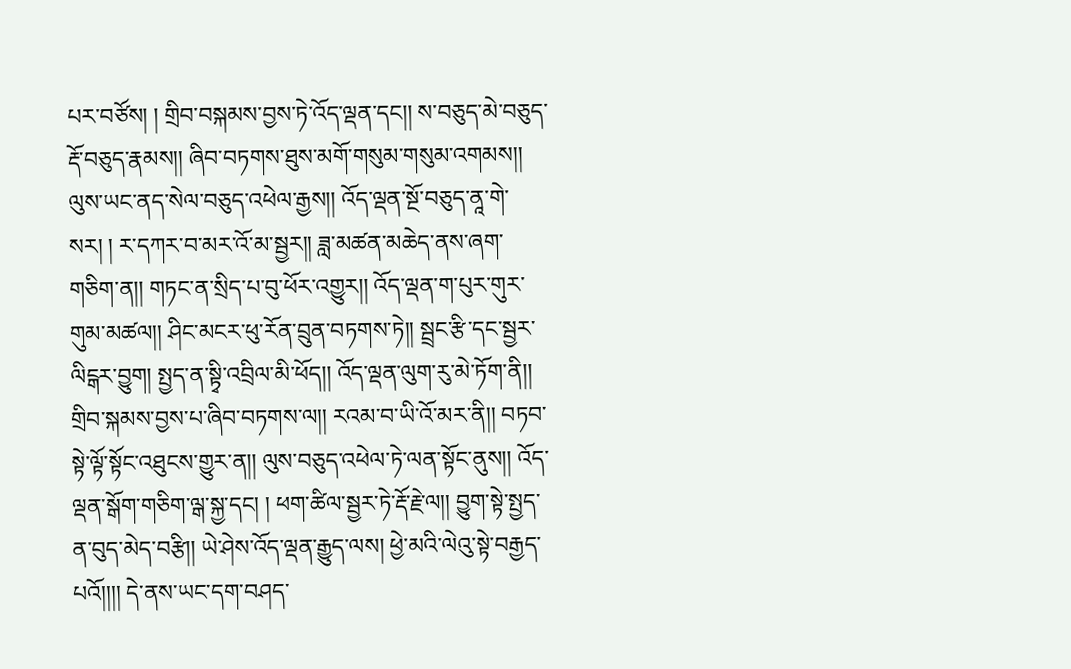པར་བཙོས། ། གྲིབ་བསྐམས་བྱས་ཏེ་འོད་ལྡན་དང།། ས་བཅུད་མེ་བཅུད་རྡོ་བཅུད་རྣམས།། ཞིབ་བཏགས་ཐུས་མགོ་གསུམ་གསུམ་འགམས།། ལུས་ཡང་ནད་སེལ་བཅུད་འཕེལ་རྒྱས།། འོད་ལྡན་སྔོ་བཅུད་ནཱ་གེ་སར། ། ར་དཀར་བ་མར་འོ་མ་སྦྱར།། ཟླ་མཚན་མཆེད་ནས་ཞག་གཅིག་ན།། གཏང་ན་སྲིད་པ་བུ་ཕོར་འགྱུར།། འོད་ལྡན་ག་པུར་གུར་གུམ་མཚལ།། ཤིང་མངར་ཕུ་རོན་བྲུན་བཏགས་ཏེ།། སྦྲང་རྩི་དང་སྦྱར་ལིངྒར་བྱུག། སྤྱད་ན་སྟྭི་འབྲིལ་མི་ཕོད།། འོད་ལྡན་ལུག་རུ་མེ་ཏོག་ནི།། གྲིབ་སྐམས་བྱས་པ་ཞིབ་བཏགས་ལ།། རའམ་བ་ཡི་འོ་མར་ནི།། བཏབ་སྟེ་ལྟོ་སྟོང་འཐུངས་གྱུར་ན།། ལུས་བཅུད་འཕེལ་ཏེ་ལན་སྟོང་ནུས།། འོད་ལྡན་སྒོག་གཅིག་ལྒ་སྐྱ་དང། ། ཕག་ཚིལ་སྦྱར་ཏེ་རྡོ་རྗེ་ལ།། བྱུག་སྟེ་སྤྱད་ན་བུད་མེད་བརྩི།། ཡེ་ཤེས་འོད་ལྡན་རྒྱུད་ལས། ཕྱེ་མའི་ལེའུ་སྟེ་བརྒྱད་པའོ།།།། དེ་ནས་ཡང་དག་བཤད་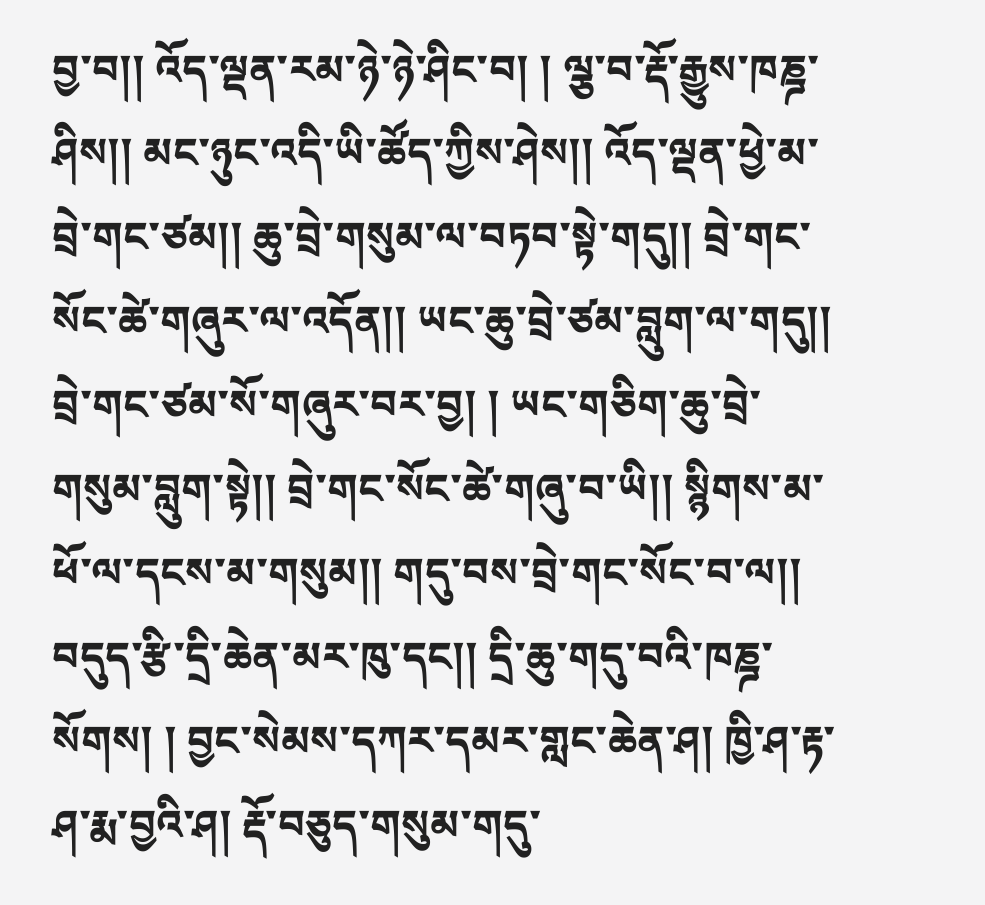བྱ་བ།། འོད་ལྡན་རམ་ཉེ་ཉེ་ཤིང་བ། ། ལྕ་བ་རྡོ་རྒྱུས་ཁཎྜ་ཤིས།། མང་ཉུང་འདི་ཡི་ཚོད་ཀྱིས་ཤེས།། འོད་ལྡན་ཕྱེ་མ་བྲེ་གང་ཙམ།། ཆུ་བྲེ་གསུམ་ལ་བཏབ་སྟེ་གདུ།། བྲེ་གང་སོང་ཚེ་གཞུར་ལ་འདོན།། ཡང་ཆུ་བྲེ་ཙམ་བླུག་ལ་གདུ།། བྲེ་གང་ཙམ་སོ་གཞུར་བར་བྱ། ། ཡང་གཅིག་ཆུ་བྲེ་གསུམ་བླུག་སྟེ།། བྲེ་གང་སོང་ཚེ་གཞུ་བ་ཡི།། སྙིགས་མ་ཕོ་ལ་དངས་མ་གསུམ།། གདུ་བས་བྲེ་གང་སོང་བ་ལ།། བདུད་རྩི་དྲི་ཆེན་མར་ཁུ་དང།། དྲི་ཆུ་གདུ་བའི་ཁཎྜ་སོགས། ། བྱང་སེམས་དཀར་དམར་གླང་ཆེན་ཤ། ཁྱི་ཤ་རྟ་ཤ་རྨ་བྱའི་ཤ། རྡོ་བཅུད་གསུམ་གདུ་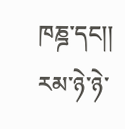ཁཎྜ་དང།། རམ་ཉེ་ཉེ་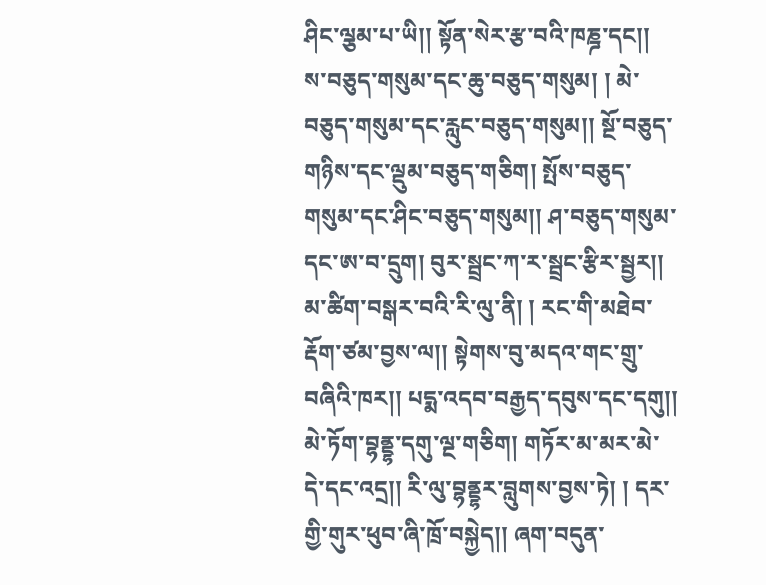ཤིང་ལྕམ་པ་ཡི།། སྟོན་སེར་རྩ་བའི་ཁཎྜ་དང།། ས་བཅུད་གསུམ་དང་ཆུ་བཅུད་གསུམ། ། མེ་བཅུད་གསུམ་དང་རླུང་བཅུད་གསུམ།། སྔོ་བཅུད་གཉིས་དང་ལྡུམ་བཅུད་གཅིག། སྤོས་བཅུད་གསུམ་དང་ཤིང་བཅུད་གསུམ།། ཤ་བཅུད་གསུམ་དང་ཨ་བ་དྲུག། བུར་སྦྲང་ཀ་ར་སྦྲང་རྩིར་སྦྱར།། མ་ཚིག་བསྒར་བའི་རི་ལུ་ནི། ། རང་གི་མཐེབ་རྡོག་ཙམ་བྱས་ལ།། སྟེགས་བུ་མདའ་གང་གྲུ་བཞིའི་ཁར།། པདྨ་འདབ་བརྒྱད་དབུས་དང་དགུ།། མེ་ཏོག་བྷནྡྷ་དགུ་ལྔ་གཅིག། གཏོར་མ་མར་མེ་དེ་དང་འདྲ།། རི་ལུ་བྷནྡྷར་བླུགས་བྱས་ཏེ། ། དར་གྱི་གུར་ཕུབ་ཞི་ཁྲོ་བསྐྱེད།། ཞག་བདུན་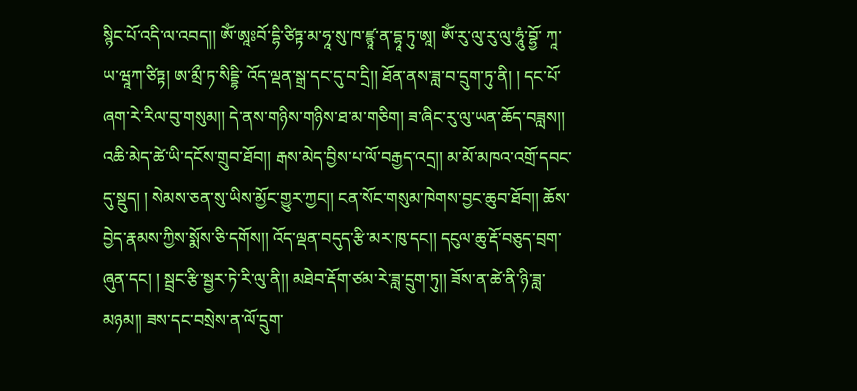སྙིང་པོ་འདི་ལ་འབད།། ཨོཾ་ཨཱཿབོ་དྷི་ཙིཏྟ་མ་ཧཱ་སུ་ཁ་ཛྙཱ་ན་དྷཱ་ཏུ་ཨཱ། ཨོཾ་རུ་ལུ་རུ་ལུ་ཧཱུཾ་བྷྱོ་ ཀཱ་ཡ་ཝཱཀ་ཙིཏྟ། ཨ་མྲྀ་ཏ་སིདྡྷི་ འོད་ལྡན་སྒྲ་དང་དུ་བ་དྲི།། ཐོན་ནས་ཟླ་བ་དྲུག་ཏུ་ནི། ། དང་པོ་ཞག་རེ་རིལ་བུ་གསུམ།། དེ་ནས་གཉིས་གཉིས་ཐ་མ་གཅིག། ཟ་ཞིང་རུ་ལུ་ཡན་ཆོད་བཟླས།། འཆི་མེད་ཚེ་ཡི་དངོས་གྲུབ་ཐོབ།། རྒས་མེད་བྱིས་པ་ལོ་བརྒྱད་འདྲ།། མ་མོ་མཁའ་འགྲོ་དབང་དུ་སྡུད། ། སེམས་ཅན་སུ་ཡིས་མྱོང་གྱུར་ཀྱང།། ངན་སོང་གསུམ་ཁེགས་བྱང་ཆུབ་ཐོབ།། ཆོས་བྱེད་རྣམས་ཀྱིས་སྨོས་ཅི་དགོས།། འོད་ལྡན་བདུད་རྩི་མར་ཁུ་དང།། དངུལ་ཆུ་རྡོ་བཅུད་བྲག་ཞུན་དང། ། སྦྲང་རྩི་སྦྱར་ཏེ་རི་ལུ་ནི།། མཐེབ་རྡོག་ཙམ་རེ་ཟླ་དྲུག་ཏུ།། ཟོས་ན་ཚེ་ནི་ཉི་ཟླ་མཉམ།། ཟས་དང་བསྲེས་ན་ལོ་དྲུག་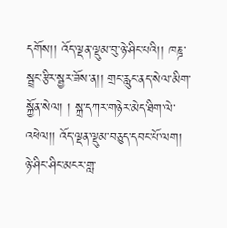དགོས།། འོད་ལྡན་ལྡུམ་བུ་ཉེ་ཤིང་པའི།། ཁཎྜ་སྦྲང་རྩིར་སྦྱར་ཟོས་ན།། གྲང་རླུང་ནད་སེལ་མིག་སྐྱོན་སེལ། ། སྐྲ་དཀར་གཉེར་མེད་ཐིག་ལེ་འཕེལ།། འོད་ལྡན་ལྡུམ་བཅུད་དབང་པོ་ལག། ཉེ་ཤིང་ཤིང་མངར་གླ་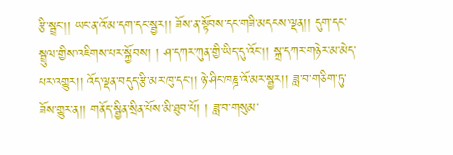རྩི་སྦྲང།། ཡང་ན་འོ་མ་དག་དང་སྦྱར།། ཟོས་ན་སྟོབས་དང་གཟི་མདངས་ལྡན།། དུག་དང་སྦྲུལ་གྱིས་འཇིགས་པར་སྐྱོབས། ། ཤ་དཀར་ཀུན་གྱི་ཡིད་དུ་འོང།། སྐྲ་དཀར་གཉེར་མ་མེད་པར་འགྱུར།། འོད་ལྡན་བདུད་རྩི་མར་ཁུ་དང།། ཉེ་ཤིང་ཁཎྜ་འོ་མར་སྦྱར།། ཟླ་བ་གཅིག་ཏུ་ཟོས་གྱུར་ན།། གནོད་སྦྱིན་སྲིན་པོས་མི་ཐུབ་པོ། ། ཟླ་བ་གསུམ་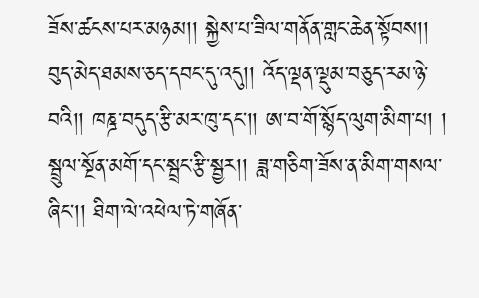ཟོས་ཚངས་པར་མཉམ།། སྐྱེས་པ་ཟིལ་གནོན་གླང་ཆེན་སྟོབས།། བུད་མེད་ཐམས་ཅད་དབང་དུ་འདུ།། འོད་ལྡན་ལྡུམ་བཅུད་རམ་ཉེ་བའི།། ཁཎྜ་བདུད་རྩི་མར་ཁུ་དང།། ཨ་བ་གོ་སྙོད་ལུག་མིག་པ། ། སྦྲུལ་སྔོན་མགོ་དང་སྦྲང་རྩི་སྦྱར།། ཟླ་གཅིག་ཟོས་ན་མིག་གསལ་ཞིང།། ཐིག་ལེ་འཕེལ་ཏེ་གཞོན་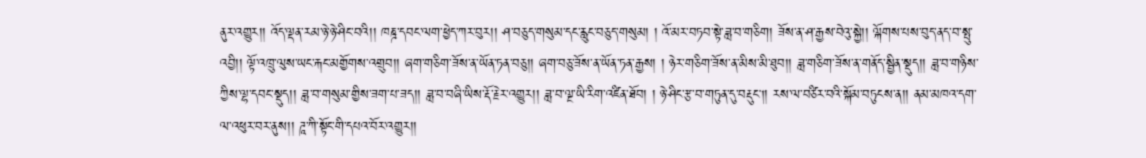ནུར་འགྱུར།། འོད་ལྡན་རམ་ཉེ་ཉེ་ཤིང་བའི།། ཁཎྜ་དབང་ལག་ཕྱེད་ཀར་བུར།། ཤ་བཅུད་གསུམ་དང་རླུང་བཅུད་གསུམ། ། འོ་མར་བཏབ་སྟེ་ཟླ་བ་གཅིག། ཟོས་ན་ཤ་རྒྱས་བེའུ་སྐྱེ།། ལྐོགས་པས་བུད་ནད་བ་སྤུ་འབྱི།། ལྟོ་འཁྲུ་ལུས་ཡང་རྐང་མགྱོགས་འགྲུབ།། ཞག་གཅིག་ཟོས་ན་ཡོན་ཏན་བཅུ།། ཞག་བཅུ་ཟོས་ན་ཡོན་ཏན་རྒྱས། ། ཉེར་གཅིག་ཟོས་ན་མིས་མི་ཐུབ།། ཟླ་གཅིག་ཟོས་ན་གནོད་སྦྱིན་སྡུད།། ཟླ་བ་གཉིས་ཀྱིས་ལྷ་དབང་སྡུད།། ཟླ་བ་གསུམ་གྱིས་ཟག་པ་ཟད།། ཟླ་བ་བཞི་ཡིས་རྡོ་རྗེར་འགྱུར།། ཟླ་བ་ལྔ་ཡི་རིག་འཛིན་ཐོབ། ། ཉེ་ཤིང་རྩ་བ་གཏུན་དུ་བརྡུང།། རས་ལ་བཙིར་བའི་སྐོམ་བཏུངས་ན།། ནམ་མཁའ་དག་ལ་འཕུར་བར་ནུས།། ཌཱ་ཀི་སྟོང་གི་དཔའ་བོར་འགྱུར།།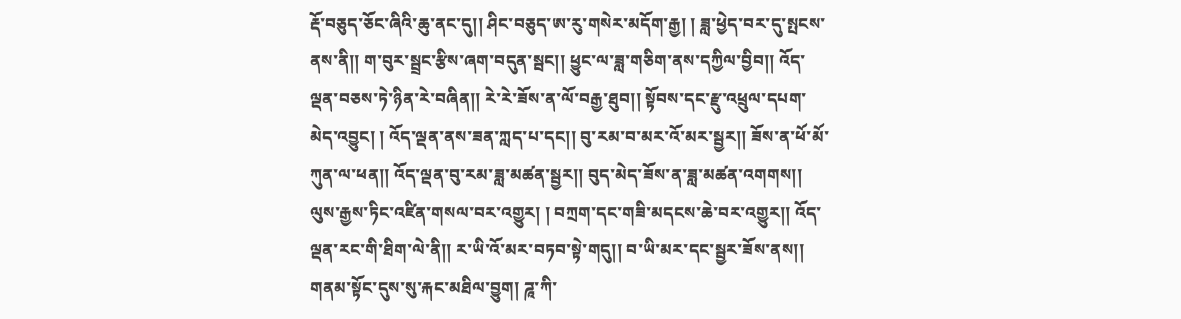རྡོ་བཅུད་ཅོང་ཞིའི་ཆུ་ནང་དུ།། ཤིང་བཅུད་ཨ་རུ་གསེར་མདོག་རྒྱ། ། ཟླ་ཕྱེད་བར་དུ་སྤངས་ནས་ནི།། ག་བུར་སྦྲང་རྩིས་ཞག་བདུན་སྦང།། ཕྱུང་ལ་ཟླ་གཅིག་ནས་དཀྱིལ་བྱིབ།། འོད་ལྡན་བཅས་ཏེ་ཉིན་རེ་བཞིན།། རེ་རེ་ཟོས་ན་ལོ་བརྒྱ་ཐུབ།། སྟོབས་དང་རྫུ་འཕྲུལ་དཔག་མེད་འབྱུང། ། འོད་ལྡན་ནས་ཟན་ཀླད་པ་དང།། བུ་རམ་བ་མར་འོ་མར་སྦྱར།། ཟོས་ན་ཕོ་མོ་ཀུན་ལ་ཕན།། འོད་ལྡན་བུ་རམ་ཟླ་མཚན་སྦྱར།། བུད་མེད་ཟོས་ན་ཟླ་མཚན་འགགས།། ལུས་རྒྱས་ཏིང་འཛིན་གསལ་བར་འགྱུར། ། བཀྲག་དང་གཟི་མདངས་ཆེ་བར་འགྱུར།། འོད་ལྡན་རང་གི་ཐིག་ལེ་ནི།། ར་ཡི་འོ་མར་བཏབ་སྟེ་གདུ།། བ་ཡི་མར་དང་སྦྱར་ཟོས་ནས།། གནམ་སྟོང་དུས་སུ་རྐང་མཐིལ་བྱུག། ཌཱ་ཀི་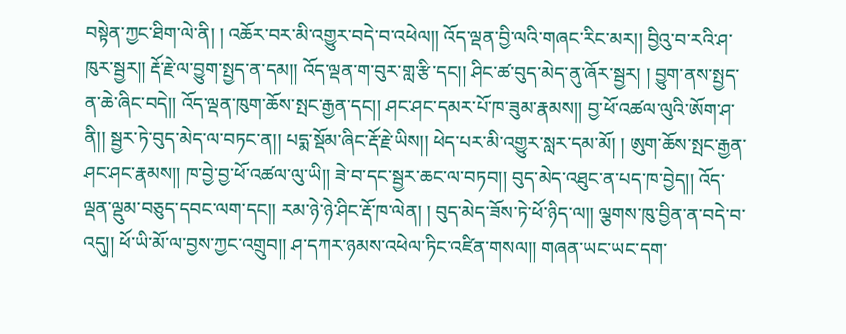བསྟེན་ཀྱང་ཐིག་ལེ་ནི། ། འཆོར་བར་མི་འགྱུར་བདེ་བ་འཕེལ།། འོད་ལྡན་བྱི་ལའི་གཞང་རིང་མར།། བྱིའུ་བ་རའི་ཤ་ཁུར་སྦྱར།། རྡོ་རྗེ་ལ་བྱུག་སྤྱད་ན་དམ།། འོད་ལྡན་ག་བུར་གླ་རྩི་དང།། ཤིང་ཚ་བུད་མེད་ནུ་ཞོར་སྦྱར། ། བྱུག་ནས་སྤྱད་ན་ཆེ་ཞིང་བདེ།། འོད་ལྡན་ཁུག་ཆོས་སྤང་རྒྱན་དང།། ཤང་ཤང་དམར་པོ་ཁ་ཟུམ་རྣམས།། བྱ་ཕོ་འཚལ་ལུའི་ཨོག་ཤ་ནི།། སྦྱར་ཏེ་བུད་མེད་ལ་བཏང་ན།། པདྨ་སྡོམ་ཞིང་རྡོ་རྗེ་ཡིས།། ཕེད་པར་མི་འགྱུར་སླར་དམ་མོ། ། ཨུག་ཆོས་སྤང་རྒྱན་ཤང་ཤང་རྣམས།། ཁ་བྱེ་བྱ་ཕོ་འཚལ་ལུ་ཡི།། ཟེ་བ་དང་སྦྱར་ཆང་ལ་བཏབ།། བུད་མེད་འཐུང་ན་པད་ཁ་བྱེད།། འོད་ལྡན་ལྡུམ་བཅུད་དབང་ལག་དང།། རམ་ཉེ་ཉེ་ཤིང་རྡོ་ཁ་ལེན། ། བུད་མེད་ཟོས་ཏེ་ཕོ་ཉིད་ལ།། ལྕགས་ཁུ་བྱིན་ན་བདེ་བ་འདུ།། ཕོ་ཡི་མོ་ལ་བྱས་ཀྱང་འགྲུབ།། ཤ་དཀར་ཉམས་འཕེལ་ཏིང་འཛིན་གསལ།། གཞན་ཡང་ཡང་དག་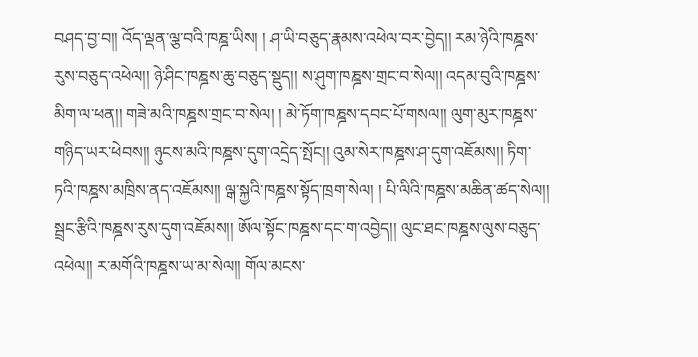བཤད་བྱ་བ།། འོད་ལྡན་ལྕ་བའི་ཁཎྜ་ཡིས། ། ཤ་ཡི་བཅུད་རྣམས་འཕེལ་བར་བྱེད།། རམ་ཉེའི་ཁཎྜས་རུས་བཅུད་འཕེལ།། ཉེ་ཤིང་ཁཎྜས་ཆུ་བཅུད་སྡུད།། ས་ཤུག་ཁཎྜས་གྲང་བ་སེལ།། འདམ་བུའི་ཁཎྜས་མིག་ལ་ཕན།། གཟེ་མའི་ཁཎྜས་གྲང་བ་སེལ། ། མེ་ཏོག་ཁཎྜས་དབང་པོ་གསལ།། ལུག་མུར་ཁཎྜས་གཉིད་ཡར་ཕེབས།། ཉུངས་མའི་ཁཎྜས་དུག་འདྲེད་སྤོང།། འུམ་སེར་ཁཎྜས་ཤ་དུག་འཇོམས།། ཏིག་ཏའི་ཁཎྜས་མཁྲིས་ནད་འཇོམས།། ལྒ་སྐྱའི་ཁཎྜས་སྟོད་ཁྲག་སེལ། ། པི་ལིའི་ཁཎྜས་མཆིན་ཚད་སེལ།། སྦྲང་རྩིའི་ཁཎྜས་རུས་དུག་འཇོམས།། ཨོལ་སྟོང་ཁཎྜས་དང་ག་འབྱེད།། ལུང་ཐང་ཁཎྜས་ལུས་བཅུད་འཕེལ།། ར་མགོའི་ཁཎྜས་ཡ་མ་སེལ།། གོལ་མངས་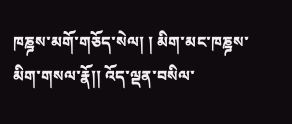ཁཎྜས་མགོ་གཅོད་སེལ། ། མིག་མང་ཁཎྜས་མིག་གསལ་རྣོ།། འོད་ལྡན་བསིལ་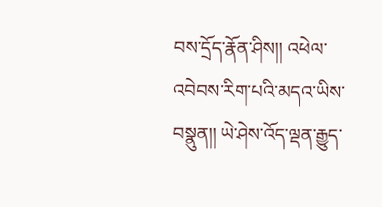བས་དྲོད་རྣོན་ཤིས།། འཕེལ་འབེབས་རིག་པའི་མདའ་ཡིས་བསྣུན།། ཡེ་ཤེས་འོད་ལྡན་རྒྱུད་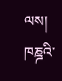ལས། ཁཎྜའི་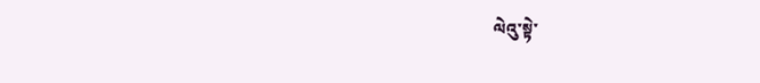ལེའུ་སྟེ་